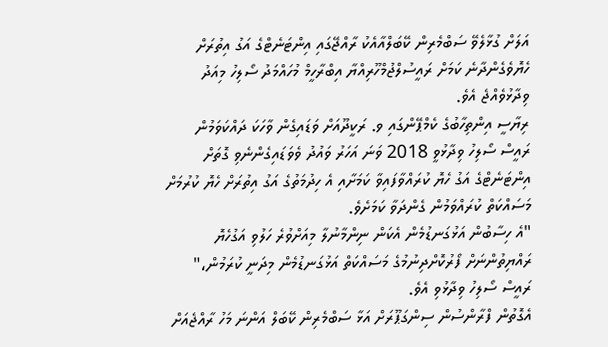އަލަށް ގުޅާލެވޭ ސަބްމެރިން ކޭބަލްއާއެކު ރާއްޖޭގައި އިންޓަނެޓްގެ އަގު އިތުރަށް ހެޔޮވެގެންދާނެ ކަމަށް ރައީސުލްޖުމްހޫރިއްޔާ އިބްރާހީމް މުހައްމަދު ސޯލިހު މިއަދު ވިދާޅުވެއްޖެ އެވެ.
ރިޔާސީ އިންތިހާބުގެ ކެމްޕޭންގައި ވ. ރަކީދޫއަށް ވަޑައިގެން ވާހަކަ ދައްކަވަމުން ރައީސް ސޯލިހު ވިދާޅުވީ 2018 ވަނަ އަހަރު ވައުދު ވެވަޑައިގެންނެވި ގޮތަށް އިންޓަނެޓްގެ އަގު ހެޔޮ ކުރައްވާފައިވާ ކަމަށާއި އެ ހިދުމަތުގެ އަގު އިތުރަށް ހެޔޮ ކުރުމަށް މަސައްކަތް ކުރައްވަމުން ގެންދަވާ ކަމަށެވެ.
"އެ ހިސާބުން އަޅުގަނޑުމެން އެކަން ނިންމާނުލާ މިއަށްވުރެ ހަލުވި އަގުހެޔޮ ރައްޔިތުންނަށް ފޯރުކޮށްދިނުމުގެ މަސައްކަތް އަޅުގަނޑުމެން މިދަނީ ކުރަމުން،" ރައީސް ސޯލިހު ވިދާޅުވި އެވެ.
އެގޮތުން ފްރާންސުން ސިންގަޕޫރަށް އަޅާ ސަބްމެރިން ކޭބަލް އަންނަ މަހު ރާއްޖެއަށް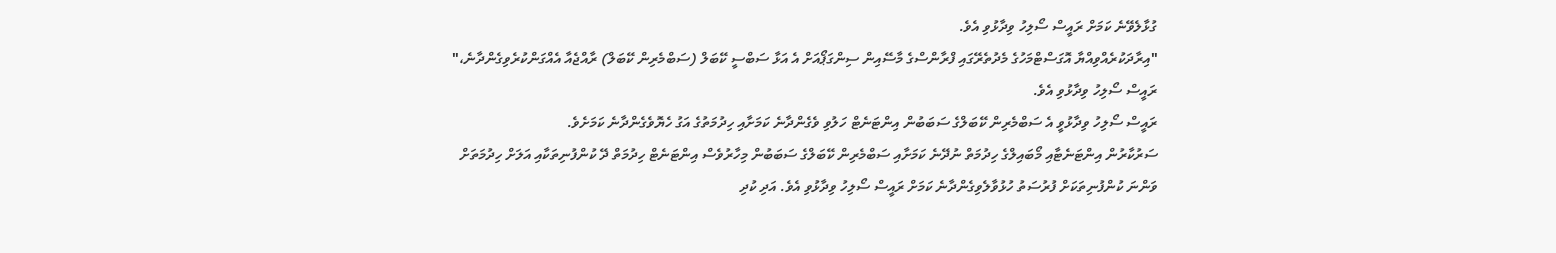ގުޅާލެވޭނެ ކަމަށް ރައީސް ސޯލިހު ވިދާޅުވި އެވެ.
"އިރާދަކުރެއްވިއްޔާ އޮގަސްޓްމަހުގެ މެދުތެރޭގައި ފްރާންސްގެ މާސޭއިން ސިންގަޕޯއަށް އެ އަޅާ ސަބްސީ ކޭބަލް (ސަބްމެރިން ކޭބަލް) ރާއްޖެއާ އެއްގަންކުރެވިގެންދާނެ،" ރައީސް ސޯލިހު ވިދާޅުވި އެވެ.
ރައީސް ސޯލިހު ވިދާޅުވީ އެ ސަބްމެރިން ކޭބަލްގެ ސަބަބުން އިންޓަނެޓް ހަލުވި ވެގެންދާނެ ކަމަށާއި ހިދުމަތުގެ އަގު ހެޔޮވެގެންދާނެ ކަމަށެވެ.
ސަރުކާރުން އިންޓަނެޓާއި މޯބައިލްގެ ހިދުމަތް ނުދޭނެ ކަމަށާއި ސަބްމެރިން ކޭބަލްގެ ސަބަބުން މިހާރުވެސް އިންޓަނެޓް ހިދުމަތް ދޭ ކުންފުނިތަކާއި އަލަށް ހިދުމަތަށް ވަންނަ ކުންފުނިތަކަށް ފުރުސަތު ހުޅުވާލެވިގެންދާނެ ކަމަށް ރައީސް ސޯލިހު ވިދާޅުވި އެވެ. އަދި ކުދި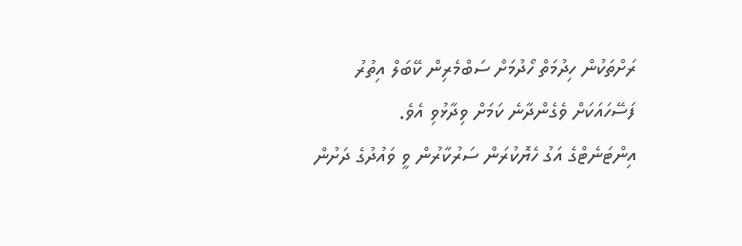ރަށްތަކުން ހިދުމަތް ހޯދުމަށް ސަބްމެރިން ކޭބަލް އިތުރު ފަސޭހައަކަށް ވެގެންދާނެ ކަމަށް ވިދާޅުވި އެވެ.
އިންޓަނެޓްގެ އަގު ހެޔޮކުރަން ސަރުކާރުން ވީ ވައުދުގެ ދަށުން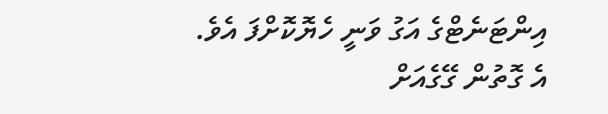އިންޓަނެޓްގެ އަގު ވަނީ ހެޔޮކޮށްފަ އެވެ.
އެ ގޮތުން ގޭގެއަށް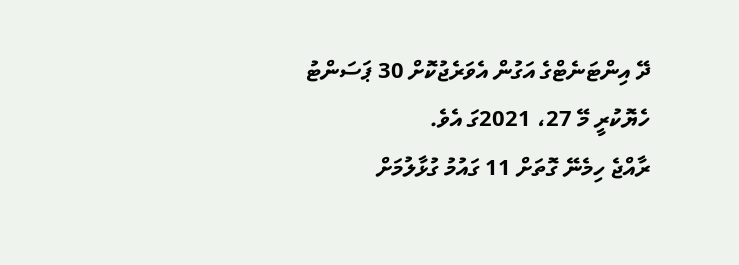ދޭ އިންޓަނެޓްގެ އަގުން އެވަރެޖުކޮށް 30 ޕަސަންޓު ހެޔޮކުރީ މޭ 27، 2021ގަ އެވެ.
ރާއްޖެ ހިމެނޭ ގޮތަށް 11 ގައުމު ގުޅާލުމަށް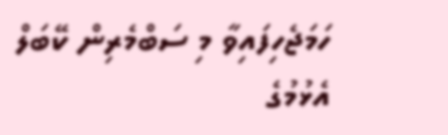ހަމަޖެހިފައިވާ މި ސަބްމެރިން ކޭބަލް އެޅުމުގެ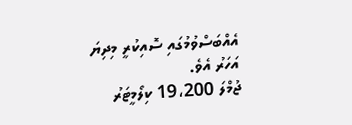އެއްބަސްވުމުގައި ސޮއިކުރީ މިދިޔަ އަހަރު އެވެ.
ޖުމްލަ 19،200 ކިލޯމީޓަރު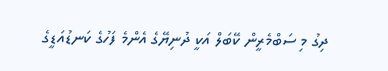ދިގު މި ސަބްމެރީން ކޭބަލް އަކީ ދުނިޔޭގެ އެންމެ ފަހުގެ ކަނޑުއަޑީގެ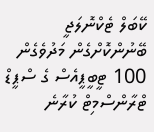ކޭބަލް ޓެކްނޮލަޖީ ބޭނުންކޮށްގެން މަދުވެގެން 100 ޓީބީޕީއެސް ގެ ސްޕީޑް ޓްރާންސްމިޓް ކުރާނެ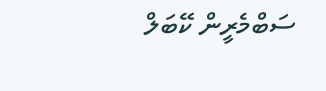ސަބްމެރީން ކޭބަލް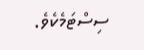ސިސްޓަމެކެވެ.